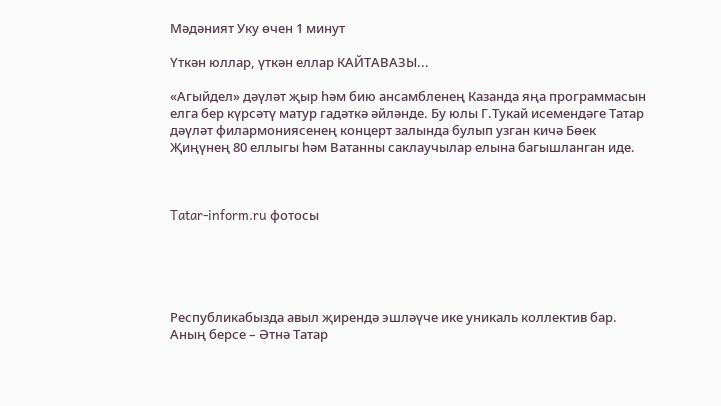Мәдәният Уку өчен 1 минут

Үткән юллар, үткән еллар КАЙТАВАЗЫ...

«Агыйдел» дәүләт җыр һәм бию ансамбленең Казанда яңа программасын елга бер күрсәтү матур гадәткә әйләнде. Бу юлы Г.Тукай исемендәге Татар дәүләт филармониясенең концерт залында булып узган кичә Бөек Җиңүнең 80 еллыгы һәм Ватанны саклаучылар елына багышланган иде.



Tatar-inform.ru фотосы





Республикабызда авыл җирендә эшләүче ике уникаль коллектив бар. Аның берсе – Әтнә Татар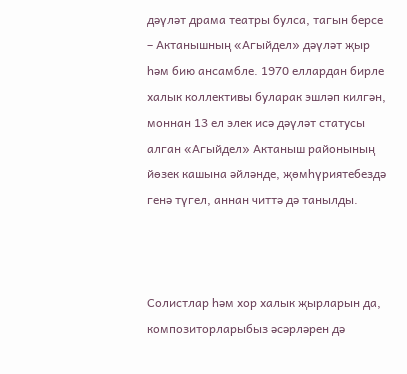дәүләт драма театры булса, тагын берсе – Актанышның «Агыйдел» дәүләт җыр һәм бию ансамбле. 1970 еллардан бирле халык коллективы буларак эшләп килгән, моннан 13 ел элек исә дәүләт статусы алган «Агыйдел» Актаныш районының йөзек кашына әйләнде, җөмһүриятебездә генә түгел, аннан читтә дә танылды.



Солистлар һәм хор халык җырларын да, композиторларыбыз әсәрләрен дә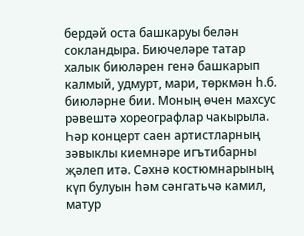бердәй оста башкаруы белән сокландыра. Биючеләре татар халык биюләрен генә башкарып калмый, удмурт, мари, төркмән һ.б. биюләрне бии. Моның өчен махсус рәвештә хореографлар чакырыла. Һәр концерт саен артистларның зәвыклы киемнәре игътибарны җәлеп итә. Сәхнә костюмнарының күп булуын һәм сәнгатьчә камил, матур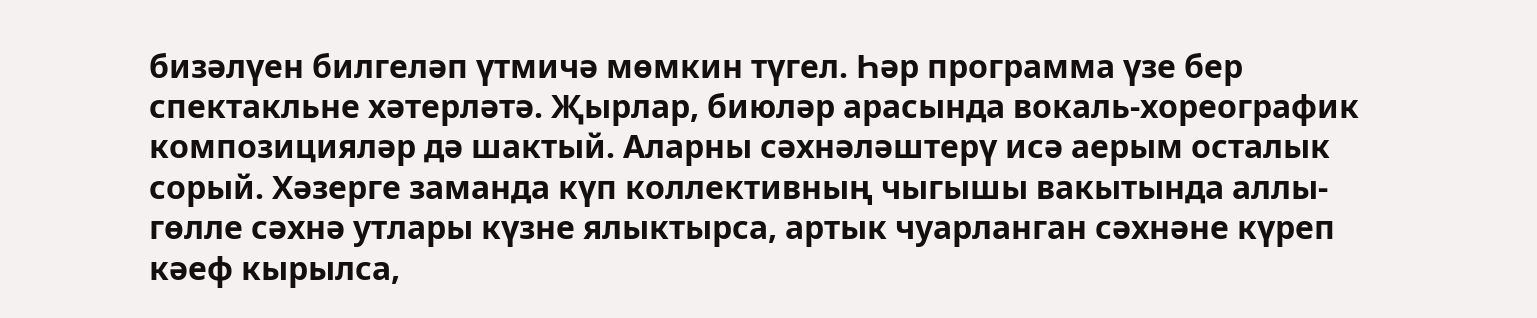бизәлүен билгеләп үтмичә мөмкин түгел. Һәр программа үзе бер спектакльне хәтерләтә. Җырлар, биюләр арасында вокаль-хореографик композицияләр дә шактый. Аларны сәхнәләштерү исә аерым осталык сорый. Хәзерге заманда күп коллективның чыгышы вакытында аллы-гөлле сәхнә утлары күзне ялыктырса, артык чуарланган сәхнәне күреп кәеф кырылса,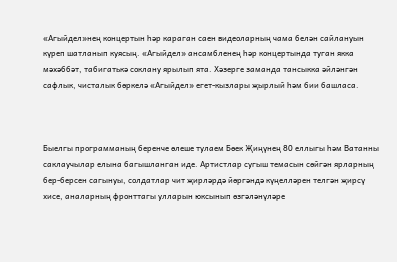«Агыйдел»нең концертын һәр караган саен видеоларның чама белән сайлануын күреп шатланып куясың. «Агыйдел» ансамбленең һәр концертында туган якка мәхәббәт, табигатькә соклану ярылып ята. Хәзерге заманда тансыкка әйләнгән сафлык, чисталык бөркелә «Агыйдел» егет-кызлары җырлый һәм бии башласа.



Быелгы программаның беренче өлеше тулаем Бөек Җиңүнең 80 еллыгы һәм Ватанны саклаучылар елына багышланган иде. Артистлар сугыш темасын сөйгән ярларның бер-берсен сагынуы, солдатлар чит җирләрдә йөргәндә күңелләрен телгән җирсү хисе, аналарның фронттагы улларын юксынып өзгәләнүләре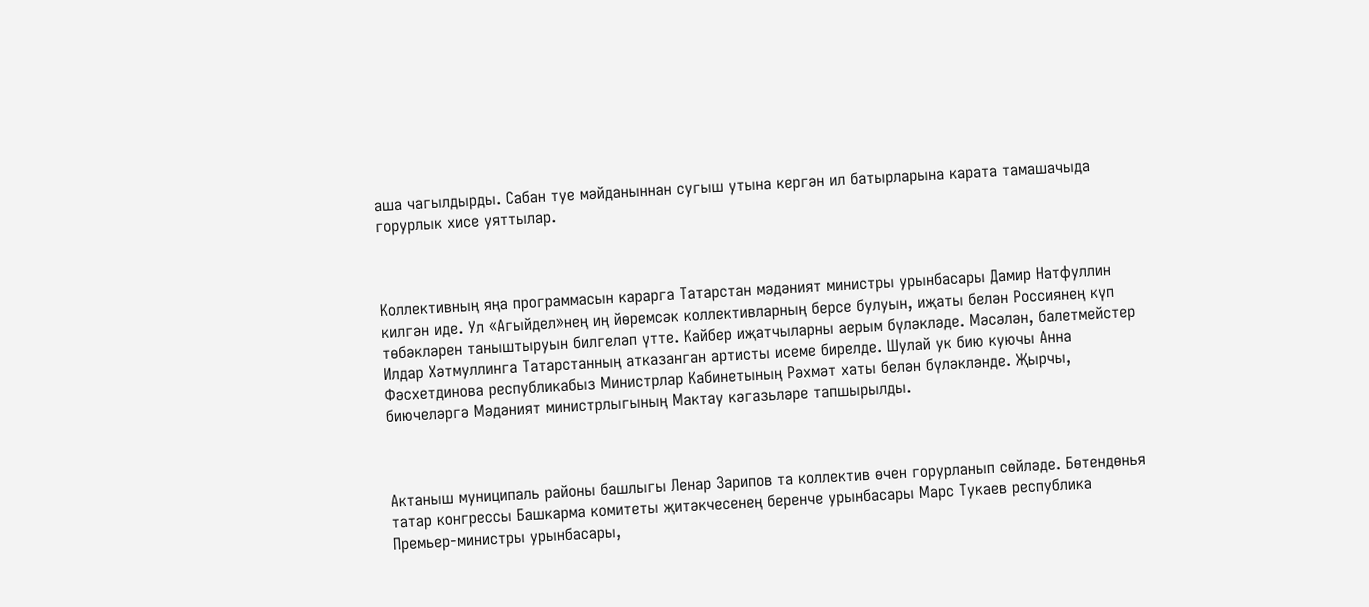аша чагылдырды. Сабан туе мәйданыннан сугыш утына кергән ил батырларына карата тамашачыда горурлык хисе уяттылар.



Коллективның яңа программасын карарга Татарстан мәдәният министры урынбасары Дамир Натфуллин килгән иде. Ул «Агыйдел»нең иң йөремсәк коллективларның берсе булуын, иҗаты белән Россиянең күп төбәкләрен таныштыруын билгеләп үтте. Кайбер иҗатчыларны аерым бүләкләде. Мәсәлән, балетмейстер Илдар Хәтмуллинга Татарстанның атказанган артисты исеме бирелде. Шулай ук бию куючы Анна Фәсхетдинова республикабыз Министрлар Кабинетының Рәхмәт хаты белән бүләкләнде. Җырчы, биючеләргә Мәдәният министрлыгының Мактау кәгазьләре тапшырылды.



Актаныш муниципаль районы башлыгы Ленар Зарипов та коллектив өчен горурланып сөйләде. Бөтендөнья татар конгрессы Башкарма комитеты җитәкчесенең беренче урынбасары Марс Тукаев республика Премьер-министры урынбасары,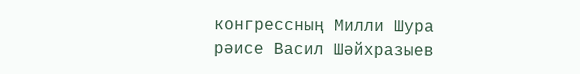конгрессның Милли Шура рәисе Васил Шәйхразыев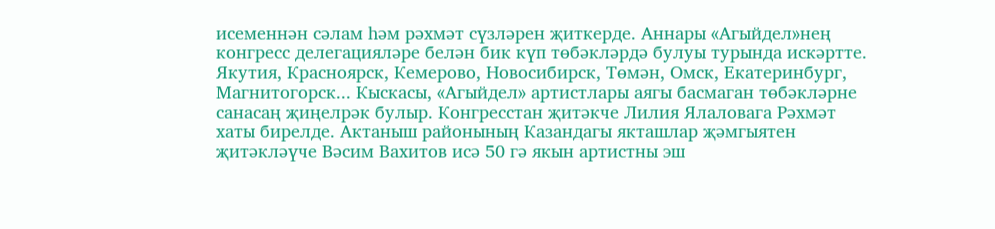исеменнән сәлам һәм рәхмәт сүзләрен җиткерде. Аннары «Агыйдел»нең конгресс делегацияләре белән бик күп төбәкләрдә булуы турында искәртте. Якутия, Красноярск, Кемерово, Новосибирск, Төмән, Омск, Екатеринбург, Магнитогорск... Кыскасы, «Агыйдел» артистлары аягы басмаган төбәкләрне санасаң җиңелрәк булыр. Конгресстан җитәкче Лилия Ялаловага Рәхмәт хаты бирелде. Актаныш районының Казандагы якташлар җәмгыятен җитәкләүче Вәсим Вахитов исә 50 гә якын артистны эш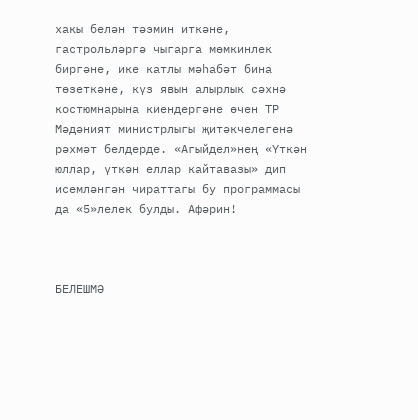хакы белән тәэмин иткәне, гастрольләргә чыгарга мөмкинлек биргәне, ике катлы мәһабәт бина төзеткәне, күз явын алырлык сәхнә костюмнарына киендергәне өчен ТР Мәдәният министрлыгы җитәкчелегенә рәхмәт белдерде. «Агыйдел»нең «Үткән юллар, үткән еллар кайтавазы» дип исемләнгән чираттагы бу программасы да «5»лелек булды. Афәрин!



БЕЛЕШМӘ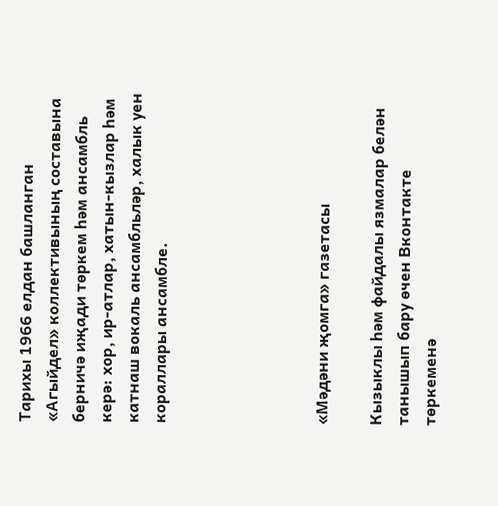Тарихы 1966 елдан башланган «Агыйдел» коллективының составына берничә иҗади төркем һәм ансамбль керә: хор, ир-атлар, хатын-кызлар һәм катнаш вокаль ансамбльләр, халык уен кораллары ансамбле.





«Мәдәни җомга» газетасы

Кызыклы һәм файдалы язмалар белән танышып бару өчен Вконтакте төркеменә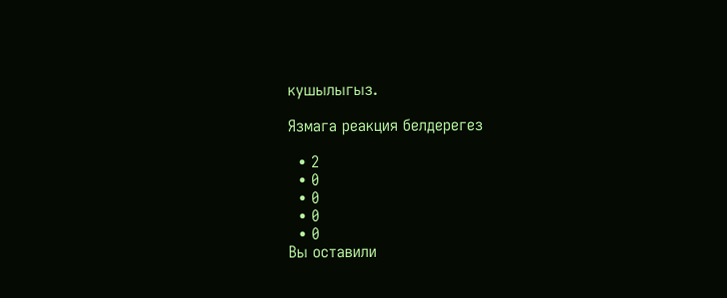кушылыгыз.

Язмага реакция белдерегез

  • 2
  • 0
  • 0
  • 0
  • 0
Вы оставили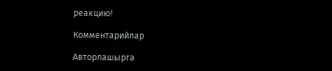реакцию!

Комментарийлар

Авторлашырга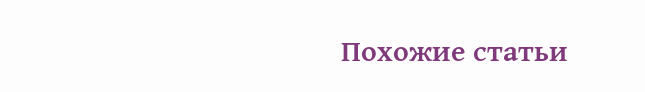Похожие статьи